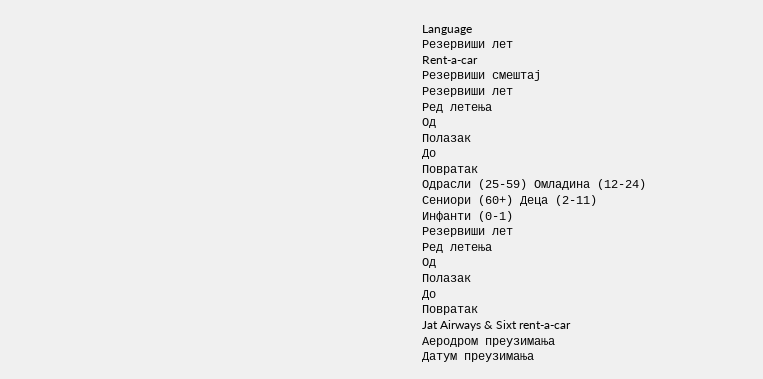Language
Резервиши лет
Rent-a-car
Резервиши смештај
Резервиши лет
Ред летења
Од
Полазак
До
Повратак
Одрасли (25-59) Омладина (12-24)
Сениори (60+) Деца (2-11)
Инфанти (0-1)
Резервиши лет
Ред летења
Од
Полазак
До
Повратак
Jat Airways & Sixt rent-a-car
Аеродром преузимања
Датум преузимања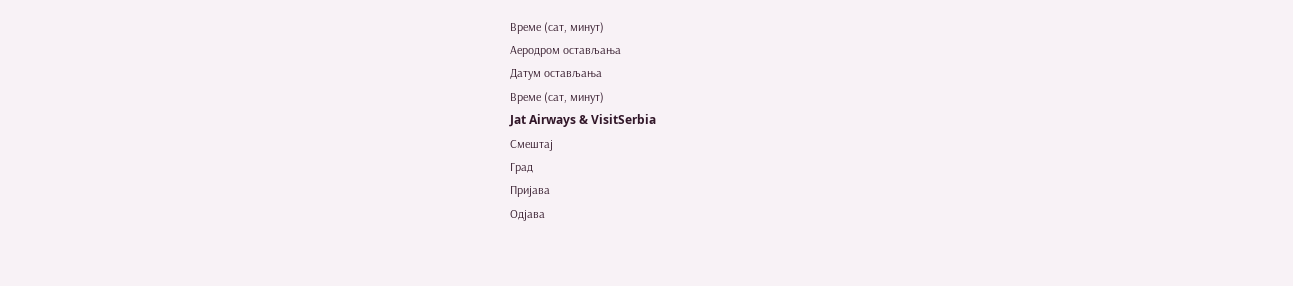Време (сат, минут)
Аеродром остављања
Датум остављања
Време (сат, минут)
Jat Airways & VisitSerbia
Смештај
Град
Пријава
Одјава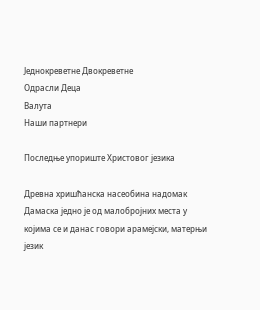Једнокреветне Двокреветне
Одрасли Деца
Валута
Наши партнери

Последње упориште Христовог језика

Древна хришћанска насеобина надомак Дамаска једно је од малобројних места у којима се и данас говори арамејски, матерњи језик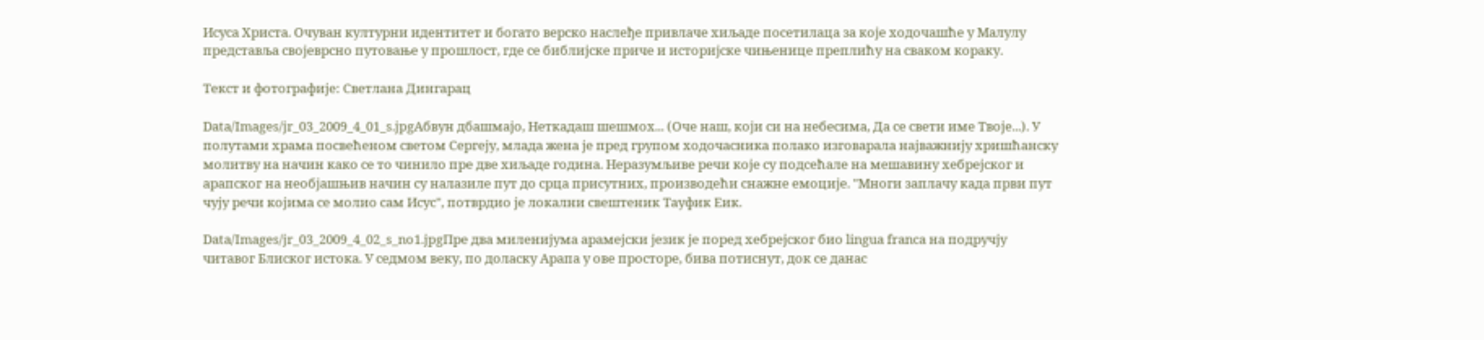Исуса Христа. Очуван културни идентитет и богато верско наслеђе привлаче хиљаде посетилаца за које ходочашће у Малулу представља својеврсно путовање у прошлост, где се библијске приче и историјске чињенице преплићу на сваком кораку.

Текст и фотографије: Светлана Дингарац

Data/Images/jr_03_2009_4_01_s.jpgАбвун дбашмајо, Неткадаш шешмох... (Оче наш, који си на небесима, Да се свети име Твојe...). У полутами храма посвећеном светом Сергеју, млада жена је пред групом ходочасника полако изговарала најважнију хришћанску молитву на начин како се то чинило пре две хиљаде година. Неразумљиве речи које су подсећале на мешавину хебрејског и арапског на необјашњив начин су налазиле пут до срца присутних, производећи снажне емоције. "Многи заплачу када први пут чују речи којима се молио сам Исус", потврдио је локални свештеник Тауфик Еик.

Data/Images/jr_03_2009_4_02_s_no1.jpgПре два миленијума арамејски језик је поред хебрејског био lingua franca на подручју читавог Блиског истока. У седмом веку, по доласку Арапа у ове просторе, бива потиснут, док се данас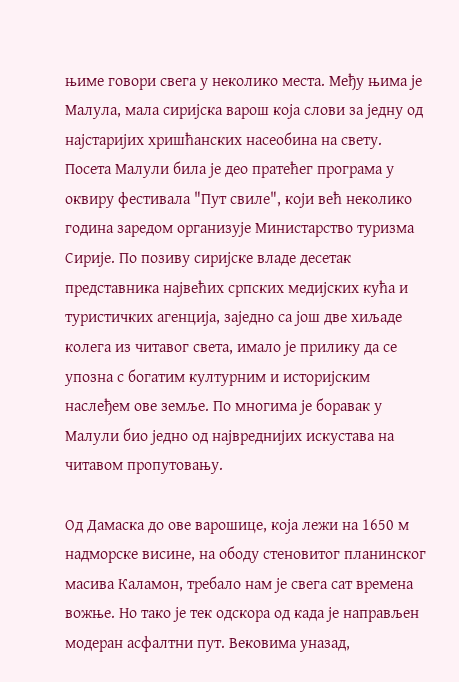њиме говори свега у неколико места. Међу њима је Малула, мала сиријска варош која слови за једну од најстаријих хришћанских насеобина на свету. Посета Малули била је део пратећег програма у оквиру фестивала "Пут свиле", који већ неколико година заредом организује Министарство туризма Сирије. По позиву сиријске владе десетак представника највећих српских медијских кућа и туристичких агенција, заједно са још две хиљаде колега из читавог света, имало је прилику да се упозна с богатим културним и историјским наслеђем ове земље. По многима је боравак у Малули био једно од највреднијих искустава на читавом пропутовању.

Од Дамаска до ове варошице, која лежи на 1650 м надморске висине, на ободу стеновитог планинског масива Каламон, требало нам је свега сат времена вожње. Но тако је тек одскора од када је направљен модеран асфалтни пут. Вековима уназад,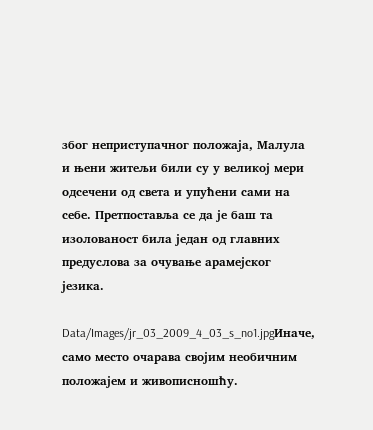због неприступачног положаја, Малула и њени житељи били су у великој мери одсечени од света и упућени сами на себе. Претпоставља се да је баш та изолованост била један од главних предуслова за очување арамејског језика.

Data/Images/jr_03_2009_4_03_s_no1.jpgИначе, само место очарава својим необичним положајем и живописношћу.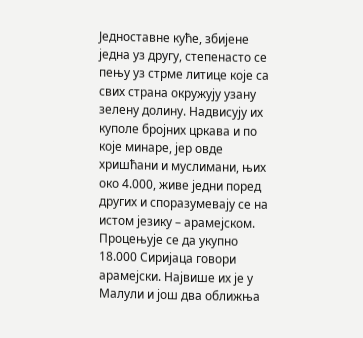Једноставне куће, збијене једна уз другу, степенасто се пењу уз стрме литице које са свих страна окружују узану зелену долину. Надвисују их куполе бројних цркава и по које минаре, јер овде хришћани и муслимани, њих око 4.000, живе једни поред других и споразумевају се на истом језику – арамејском. Процењује се да укупно 18.000 Сиријаца говори арамејски. Највише их је у Малули и још два оближња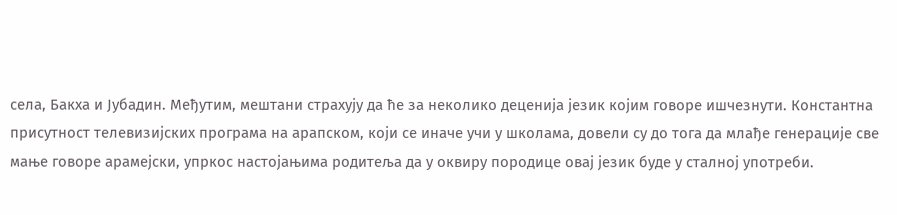села, Бакха и Јубадин. Међутим, мештани страхују да ће за неколико деценија језик којим говоре ишчезнути. Константна присутност телевизијских програма на арапском, који се иначе учи у школама, довели су до тога да млађе генерације све мање говоре арамејски, упркос настојањима родитеља да у оквиру породице овај језик буде у сталној употреби.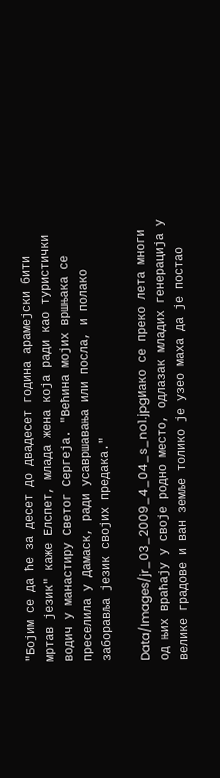"Бојим се да ће за десет до двадесет година арамејски бити мртав језик" каже Елспет, млада жена која ради као туристички водич у манастиру Светог Сергеја. "Већина мојих вршњака се преселила у Дамаск, ради усавршавања или посла, и полако заборавља језик својих предака."

Data/Images/jr_03_2009_4_04_s_no1.jpgИако се преко лета многи од њих враћају у своје родно место, одлазак младих генерација у велике градове и ван земље толико је узео маха да је постао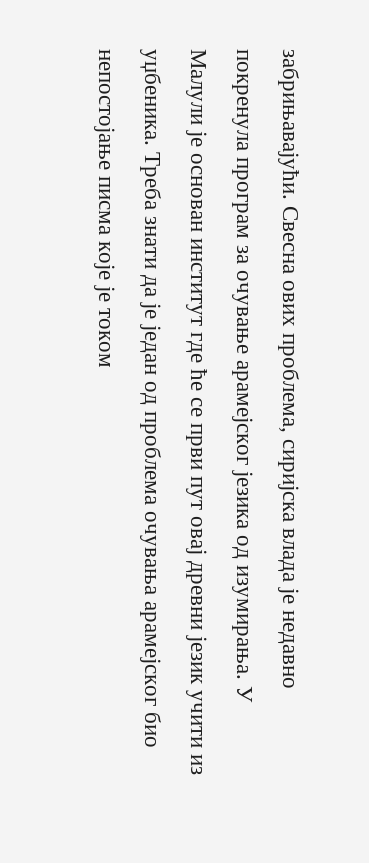забрињавајући. Свесна ових проблема, сиријска влада је недавно покренула програм за очување арамејског језика од изумирања. У Малули је основан институт где ће се први пут овај древни језик учити из уџбеника. Треба знати да је један од проблема очувања арамејског био непостојање писма које је током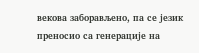векова заборављено, па се језик преносио са генерације на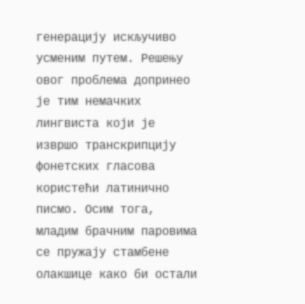генерацију искључиво усменим путем. Решењу овог проблема допринео је тим немачких лингвиста који је извршо транскрипцију фонетских гласова користећи латинично писмо. Осим тога, младим брачним паровима се пружају стамбене олакшице како би остали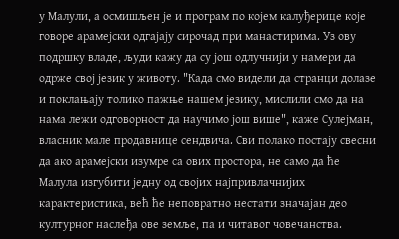у Малули, а осмишљен је и програм по којем калуђерице које говоре арамејски одгајају сирочад при манастирима. Уз ову подршку владе, људи кажу да су још одлучнији у намери да одрже свој језик у животу. "Када смо видели да странци долазе и поклањају толико пажње нашем језику, мислили смо да на нама лежи одговорност да научимо још више", каже Сулејман, власник мале продавнице сендвича. Сви полако постају свесни да ако арамејски изумре са ових простора, не само да ће Малула изгубити једну од својих најпривлачнијих карактеристика, већ ће неповратно нестати значајан део културног наслеђа ове земље, па и читавог човечанства.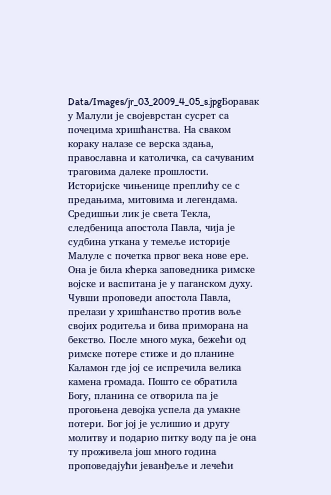Data/Images/jr_03_2009_4_05_s.jpgБоравак у Малули је својеврстан сусрет са почецима хришћанства. На сваком кораку налазе се верска здања, православна и католичка, са сачуваним траговима далеке прошлости. Историјске чињенице преплићу се с предањима, митовима и легендама. Средишњи лик је света Текла, следбеница апостола Павла, чија је судбина уткана у темеље историје Малуле с почетка првог века нове ере. Она је била кћерка заповедника римске војске и васпитана је у паганском духу. Чувши проповеди апостола Павла, прелази у хришћанство против воље својих родитеља и бива приморана на бекство. После много мука, бежећи од римске потере стиже и до планине Каламон где јој се испречила велика камена громада. Пошто се обратила Богу, планина се отворила па је прогоњена девојка успела да умакне потери. Бог јој је услишио и другу молитву и подарио питку воду па је она ту проживела још много година проповедајући јеванђеље и лечећи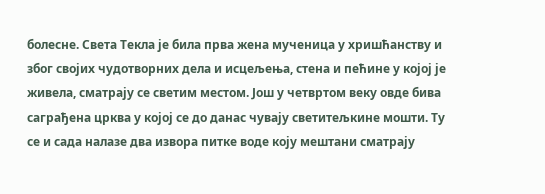болесне. Света Текла је била прва жена мученица у хришћанству и због својих чудотворних дела и исцељења, стена и пећине у којој је живела, сматрају се светим местом. Још у четвртом веку овде бива саграђена црква у којој се до данас чувају светитељкине мошти. Ту се и сада налазе два извора питке воде коју мештани сматрају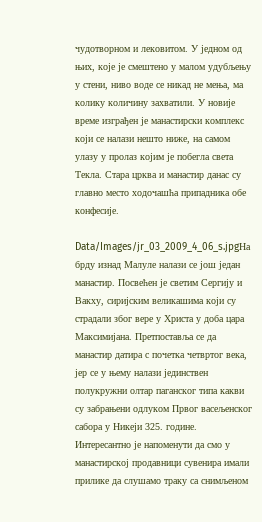чудотворном и лековитом. У једном од њих, које је смештено у малом удубљењу у стени, ниво воде се никад не мења, ма колику количину захватили. У новије време изграђен је манастирски комплекс који се налази нешто ниже, на самом улазу у пролаз којим је побегла света Текла. Стара црква и манастир данас су главно место ходочашћа припадника обе конфесије.

Data/Images/jr_03_2009_4_06_s.jpgНа брду изнад Малуле налази се још један манастир. Посвећен је светим Сергију и Вакху, сиријским великашима који су страдали због вере у Христа у доба цара Максимијана. Претпоставља се да манастир датира с почетка четвртог века, јер се у њему налази јединствен полукружни олтар паганског типа какви су забрањени одлуком Првог васељенског сабора у Никеји 325. године. Интересантно је напоменути да смо у манастирској продавници сувенира имали прилике да слушамо траку са снимљеном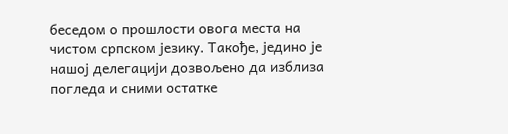беседом о прошлости овога места на чистом српском језику. Такође, једино је нашој делегацији дозвољено да изблиза погледа и сними остатке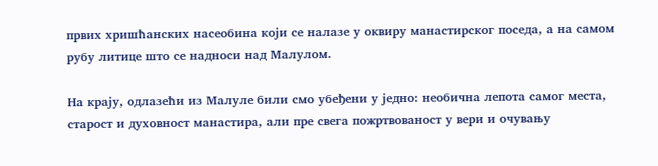првих хришћанских насеобина који се налазе у оквиру манастирског поседа, а на самом рубу литице што се надноси над Малулом.

На крају, одлазећи из Малуле били смо убеђени у једно: необична лепота самог места, старост и духовност манастира, али пре свега пожртвованост у вери и очувању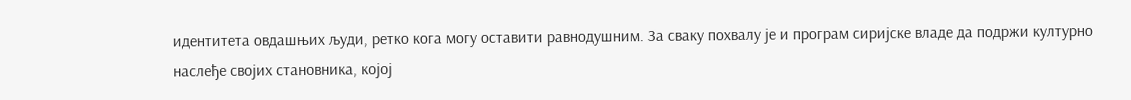идентитета овдашњих људи, ретко кога могу оставити равнодушним. За сваку похвалу је и програм сиријске владе да подржи културно наслеђе својих становника, којој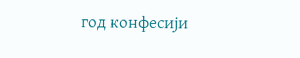год конфесији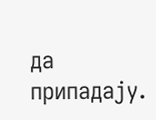да припадају.